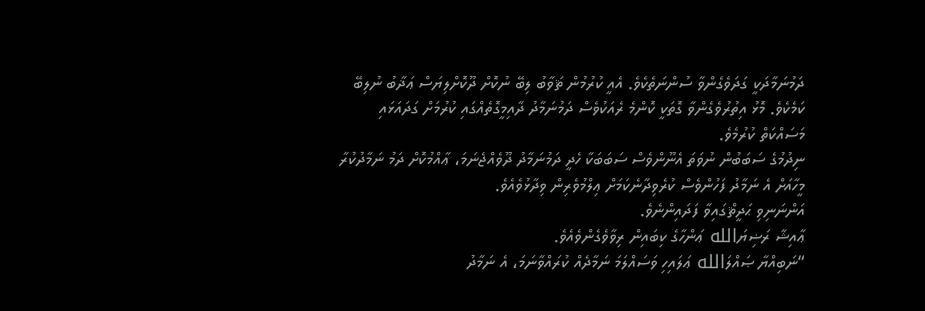ދަމުނަމާދަކީ ގަދަވެގެންވާ ސުންނަތެކެވެ. އެއީ ކުރުމުން ޘަވާބު ލިބޭ ނުކޮށް ދޫކޮށްލިޔަސް ޢަޛާބު ނުލިބޭ ކަމެކެވެ. މޮޅު އިތުރުވެގެންވާ ގޮތަކީ ކޮންމެ ރެއަކުވެސް ދަމުނަމާދު ދާއިމީގޮތެއްގައި ކުރުމަށް ގަދައަޅައި މަސައްކަތް ކުރުމެވެ.
ނިދުމުގެ ސަބަބުން ނުވަތަ އެނޫންވެސް ސަބަބަކާ ހެދީ ދަމުނަމާދު ދޫވެއްޖެނަމަ، ޢާއްމުކޮށް ދަމު ނަމާދުކުރާ މީހާއަށް އެ ނަމާދު ފަހުންވެސް ކުރެވިދާނެކަމަށް ޢިލްމުވެރިން ވިދާޅުވެއެވެ.
އަންނަނިވި ޙަދީޘްގައިވާ ފަދައިންނެވެ.
ޢާއިޝާ ރަޟިޔަالله ޢަންހާގެ ކިބައިން ރިވާވެގެންވެއެވެ.
“ނަބިއްޔާ ޞައްލަالله ޢަލައިހި ވަސައްލަމަ ނަމާދެއް ކުރައްވާނަމަ، އެ ނަމާދު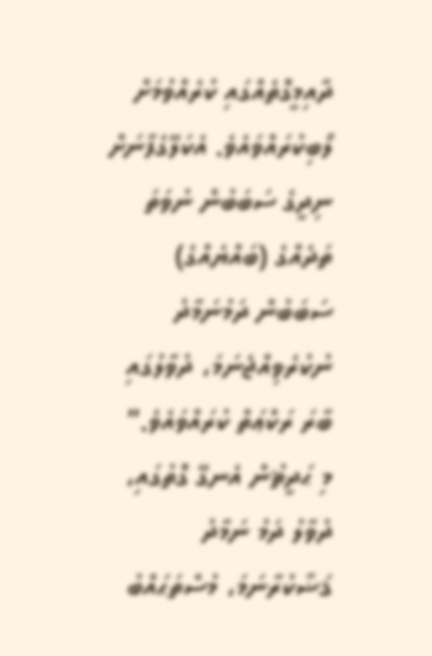ދާއިމީގޮތެއްގައި ކުރެއްވުމަށް ލޯބިކުރައްވައެވެ. އެކަލޭގެފާނަށް ނިދީގެ ސަބަބުން ނުވަތަ ތަދެއްގެ (ބައްޔެއްގެ) ސަބަބުން ދަމުނަމާދު ނުކުރެވިއްޖެނަމަ، ދުވާލުގައި ބާރަ ރަކްޢަތް ކުރައްވައެވެ.”
މި ޙަދީޘުން އެނގޭ ގޮތުގައި، ދުވާލު ދަމު ނަމާދު ޤަޟާކުރާނަމަ، މުސްތަޙައްބު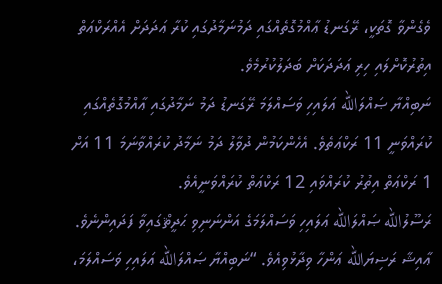ވެގެންވާ ގޮތަކީ، ރޭގަނޑު ޢާއްމުގޮތެއްގައި ދަމުނަމާދުގައި ކުރާ ޢަދަދަށް އެއްރަކްޢަތް އިތުރުކޮށްލައި ހިރި ޢަދަދަކަށް ބަދަލުކުރުމެވެ.
ނަބިއްޔާ ޞައްލަالله ޢަލައިހި ވަސައްލަމަ ރޭގަނޑު ދަމު ނަމާދުގައި ޢާއްމުގޮތެއްގައި ކުރައްވަނީ 11 ރަކްޢަތެވެ. އެހެންކަމުން ދުވާލު ދަމު ނަމާދު ކުރައްވާނަމަ 11 އަށް 1 ރަކްޢަތް އިތުރު ކުރައްވައި 12 ރަކްޢަތް ކުރައްވަނީއެވެ.
ރަސޫލުالله ޞައްލަالله ޢަލައިހި ވަސައްލަމަގެ އަންނަނިވި ޙަދީޘްގައިވާ ފަދައިންނެވެ.
ޢާއިޝާ ރަޟިޔަالله ޢަންހާ ވިދާޅުވިއެވެ. “ނަބިއްޔާ ޞައްލަالله ޢަލައިހި ވަސައްލަމަ،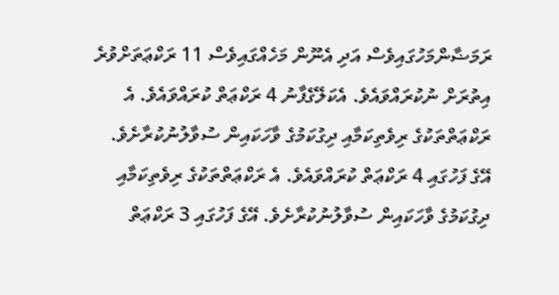ރަމަޟާންމަހުގައިވެސް އަދި އެނޫން މަހެއްގައިވެސް 11 ރަކްޢަތަށްވުރެ އިތުރަށް ނުކުރައްވައެވެ. އެކަލޭގެފާނު 4 ރަކްޢަތް ކުރައްވައެވެ. އެ ރަކްޢަތްތަކުގެ ރިވެތިކަމާއި ދިގުކަމުގެ ވާހަކައިން ސުވާލުނުކުރާށެވެ. އޭގެ ފަހުގައި 4 ރަކްޢަތް ކުރައްވައެވެ. އެ ރަކްޢަތްތަކުގެ ރިވެތިކަމާއި ދިގުކަމުގެ ވާހަކައިން ސުވާލުނުކުރާށެވެ. އޭގެ ފަހުގައި 3 ރަކްޢަތް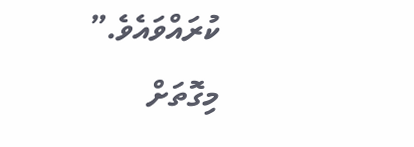ކުރައްވައެވެ.”
މިގޮތަށް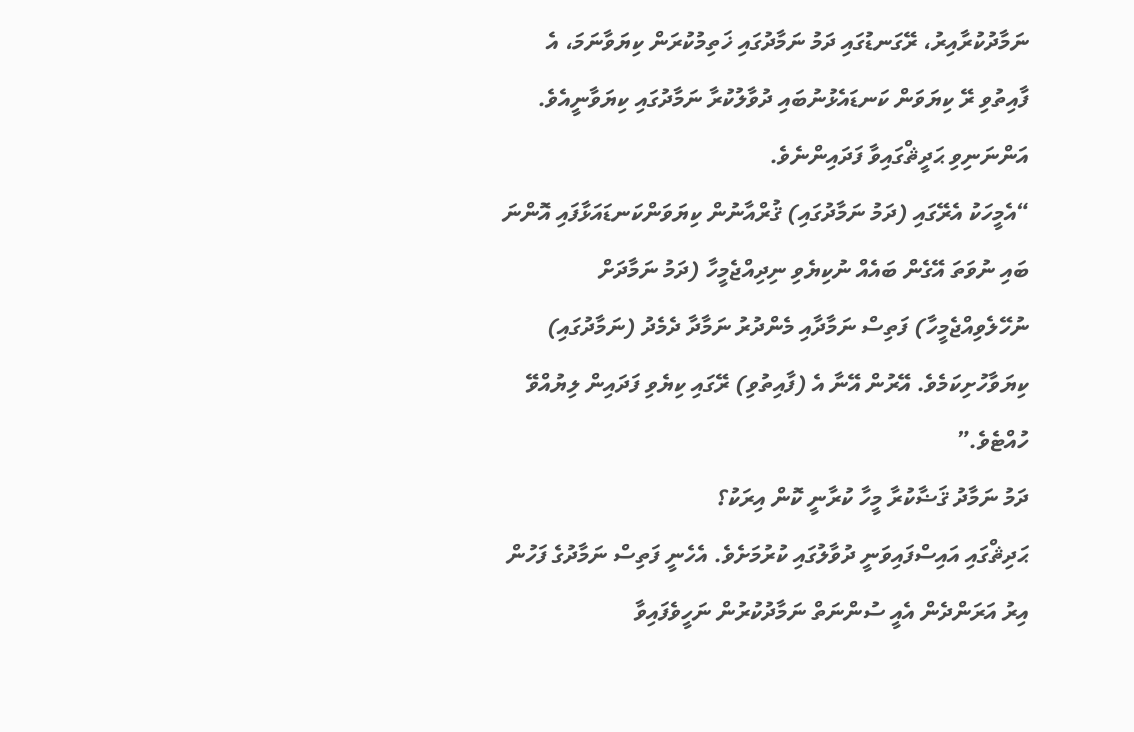ނަމާދުކުރާއިރު، ރޭގަނޑުގައި ދަމު ނަމާދުގައި ޚަތިމުކުރަން ކިޔަވާނަމަ، އެ ފާއިތުވި ރޭ ކިޔަވަން ކަނޑައެޅުނުބައި ދުވާލުކުރާ ނަމާދުގައި ކިޔަވާނީއެވެ. އަންނަނިވި ޙަދީޘްގައިވާ ފަދައިންނެވެ.
“އެމީހަކު އެރޭގައި (ދަމު ނަމާދުގައި) ޤުރްއާނުން ކިޔަވަންކަނޑައަޅާފައި އޮންނަ ބައި ނުވަތަ އޭގެން ބައެއް ނުކިޔެވި ނިދިއްޖެމީހާ (ދަމު ނަމާދަށް ނުހޭލެވިއްޖެމީހާ) ފަތިސް ނަމާދާއި މެންދުރު ނަމާދާ ދެމެދު (ނަމާދުގައި) ކިޔަވާހުށިކަމެވެ. އޭރުން އޭނާ އެ (ފާއިތުވި) ރޭގައި ކިޔެވި ފަދައިން ލިޔުއްވޭ ހުއްޓެވެ.”
ދަމު ނަމާދު ޤަޟާކުރާ މީހާ ކުރާނީ ކޮން އިރަކު؟
ޙަދިޘްގައި އައިސްފައިވަނީ ދުވާލުގައި ކުރުމަށެވެ. އެހެނީ ފަތިސް ނަމާދުގެ ފަހުން އިރު އަރަންދެން އެއީ ސުންނަތް ނަމާދުކުރުން ނަހީވެފައިވާ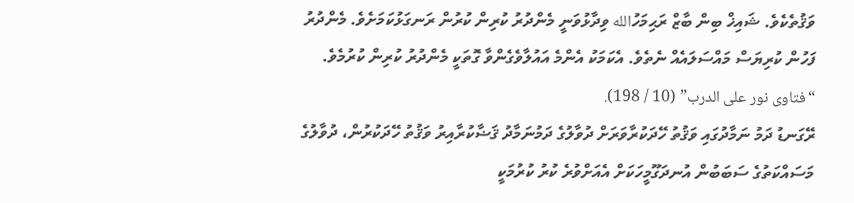ވަޤުތެކެވެ. ޝައިޚް ބިން ބާޒް ރަޙިމަހުالله ވިދާޅުވަނީ މެންދުރު ކުރިން ކުރުން ރަނގަޅުކަމަށެވެ. މެންދުރު ފަހުން ކުރިޔަސް މައްސަލައެއް ނެތެވެ. އެކަމަކު އެންމެ އައުލާވެގެންވާ ގޮތަކީ މެންދުރު ކުރިން ކުރުމެވެ. “فتاوى نور على الدرب” (10 / 198).
ރޭގަނޑު ދަމު ނަމާދުގައި ވަޤުތު ހޭދަކުރާވަރަށް ދުވާލުގެ ދަމުނަމާދު ޤަޟާކުރާއިރު ވަޤުތު ހޭދަކުރުން، ދުވާލުގެ މަސައްކަތުގެ ސަބަބުން އުނދަގޫމީހަކަށް އެއަށްވުރެ ކުރު ކުރުމަކީ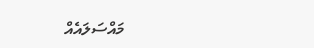މައްސަލައެއް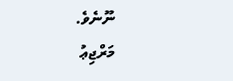ނޫނެވެ.
މަރްޖިޢު